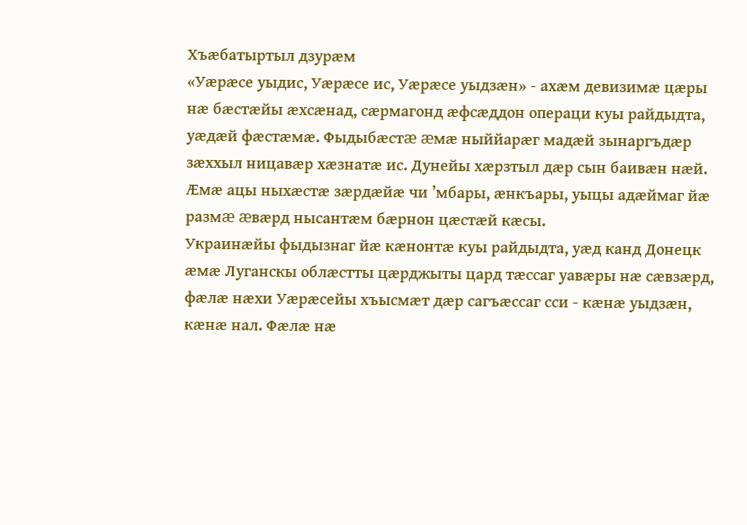Хъæбатыртыл дзурæм
«Уæрæсе уыдис, Уæрæсе ис, Уæрæсе уыдзæн» - ахæм девизимæ цæры нæ бæстæйы æхсæнад, сæрмагонд æфсæддон операци куы райдыдта, уæдæй фæстæмæ. Фыдыбæстæ æмæ ныййарæг мадæй зынаргъдæр зæххыл ницавæр хæзнатæ ис. Дунейы хæрзтыл дæр сын баивæн нæй. Æмæ ацы ныхæстæ зæрдæйæ чи ’мбары, æнкъары, уыцы адæймаг йæ размæ æвæрд нысантæм бæрнон цæстæй кæсы.
Украинæйы фыдызнаг йæ кæнонтæ куы райдыдта, уæд канд Донецк æмæ Луганскы облæстты цæрджыты цард тæссаг уавæры нæ сæвзæрд, фæлæ нæхи Уæрæсейы хъысмæт дæр сагъæссаг сси - кæнæ уыдзæн, кæнæ нал. Фæлæ нæ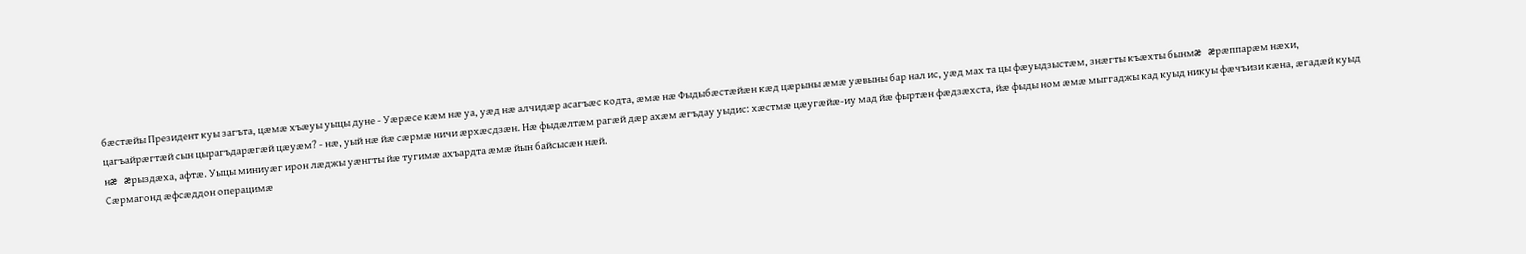бæстæйы Президент куы загъта, цæмæ хъæуы уыцы дуне - Уæрæсе кæм нæ уа, уæд нæ алчидæр асагъæс кодта, æмæ нæ Фыдыбæстæйæн кæд цæрыны æмæ уæвыны бар нал ис, уæд мах та цы фæуыдзыстæм, знæгты къæхты бынмæ æрæппарæм нæхи, цагъайрæгтæй сын цырагъдарæгæй цæуæм? - нæ, уый нæ йæ сæрмæ ничи æрхæсдзæн. Нæ фыдæлтæм рагæй дæр ахæм æгъдау уыдис: хæстмæ цæугæйæ-иу мад йæ фыртæн фæдзæхста, йæ фыды ном æмæ мыггаджы кад куыд никуы фæчъизи кæна, æгадæй куыд нæ æрыздæха, афтæ. Уыцы миниуæг ирон лæджы уæнгты йæ тугимæ ахъардта æмæ йын байсысæн нæй.
Сæрмагонд æфсæддон операцимæ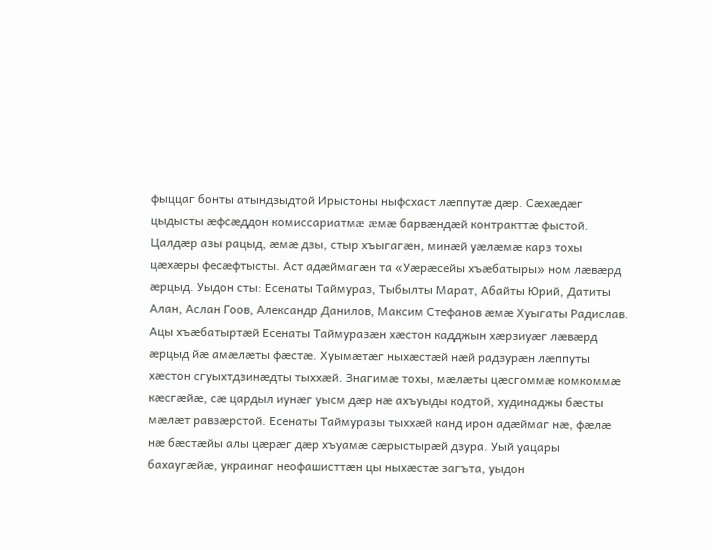фыццаг бонты атындзыдтой Ирыстоны ныфсхаст лæппутæ дæр. Сæхæдæг цыдысты æфсæддон комиссариатмæ æмæ барвæндæй контракттæ фыстой. Цалдæр азы рацыд, æмæ дзы, стыр хъыгагæн, минæй уæлæмæ карз тохы цæхæры фесæфтысты. Аст адæймагæн та «Уæрæсейы хъæбатыры» ном лæвæрд æрцыд. Уыдон сты: Есенаты Таймураз, Тыбылты Марат, Абайты Юрий, Датиты Алан, Аслан Гоов, Александр Данилов, Максим Стефанов æмæ Хуыгаты Радислав. Ацы хъæбатыртæй Есенаты Таймуразæн хæстон кадджын хæрзиуæг лæвæрд æрцыд йæ амæлæты фæстæ. Хуымæтæг ныхæстæй нæй радзурæн лæппуты хæстон сгуыхтдзинæдты тыххæй. Знагимæ тохы, мæлæты цæсгоммæ комкоммæ кæсгæйæ, сæ цардыл иунæг уысм дæр нæ ахъуыды кодтой, худинаджы бæсты мæлæт равзæрстой. Есенаты Таймуразы тыххæй канд ирон адæймаг нæ, фæлæ нæ бæстæйы алы цæрæг дæр хъуамæ сæрыстырæй дзура. Уый уацары бахаугæйæ, украинаг неофашисттæн цы ныхæстæ загъта, уыдон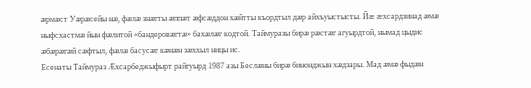æрмæст Уæрæсейы нæ, фæлæ знæгты æппæт æфсæддон хæйтты къордтыл дæр айхъуыстысты. Йæ æхсардзинад æмæ ныфсхастмæ йын фæлитой «бандеровæгтæ» бахæлæг кодтой. Таймуразы бирæ рæстæг агуырдтой, нымад цыдис æбæрæгæй сæфтыл, фæлæ басусæг кæнæн зæххыл ницы ис.
Есенаты Таймураз Æхсарбеджыфырт райгуырд 1987 азы Беслæны бирæ бинонджын хæдзары. Мад æмæ фыдæн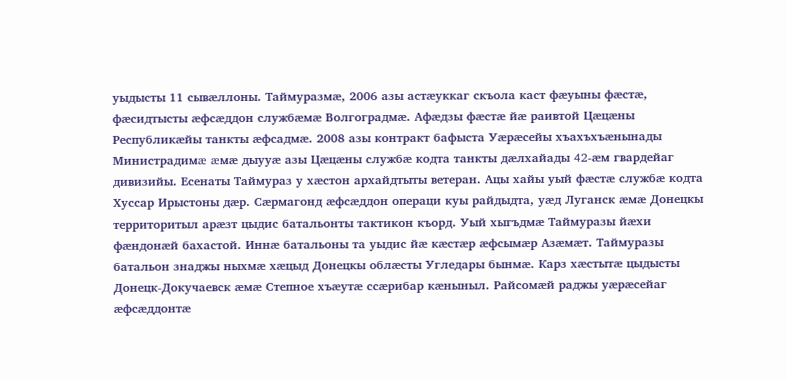уыдысты 11 сывæллоны. Таймуразмæ, 2006 азы астæуккаг скъола каст фæуыны фæстæ, фæсидтысты æфсæддон службæмæ Волгоградмæ. Афæдзы фæстæ йæ раивтой Цæцæны Республикæйы танкты æфсадмæ. 2008 азы контракт бафыста Уæрæсейы хъахъхъæнынады Министрадимæ æмæ дыууæ азы Цæцæны службæ кодта танкты дæлхайады 42-æм гвардейаг дивизийы. Есенаты Таймураз у хæстон архайдтыты ветеран. Ацы хайы уый фæстæ службæ кодта Хуссар Ирыстоны дæр. Сæрмагонд æфсæддон операци куы райдыдта, уæд Луганск æмæ Донецкы территоритыл арæзт цыдис батальонты тактикон къорд. Уый хыгъдмæ Таймуразы йæхи фæндонæй бахастой. Иннæ батальоны та уыдис йæ кæстæр æфсымæр Азæмæт. Таймуразы батальон знаджы ныхмæ хæцыд Донецкы облæсты Угледары бынмæ. Карз хæстытæ цыдысты Донецк-Докучаевск æмæ Степное хъæутæ ссæрибар кæныныл. Райсомæй раджы уæрæсейаг æфсæддонтæ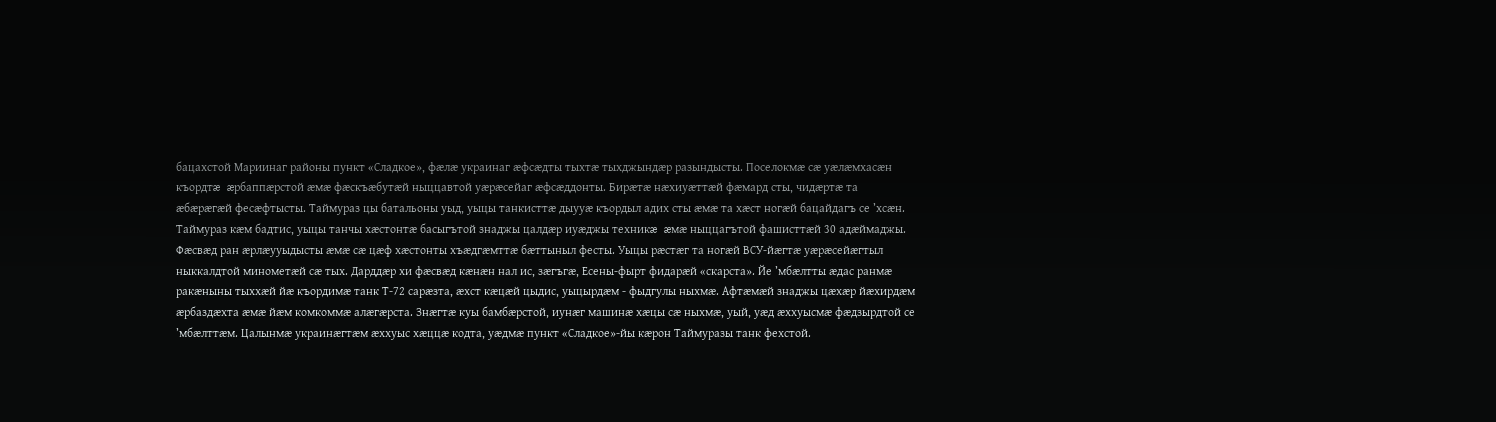бацахстой Мариинаг районы пункт «Сладкое», фæлæ украинаг æфсæдты тыхтæ тыхджындæр разындысты. Поселокмæ сæ уæлæмхасæн къордтæ æрбаппæрстой æмæ фæскъæбутæй ныццавтой уæрæсейаг æфсæддонты. Бирæтæ нæхиуæттæй фæмард сты, чидæртæ та æбæрæгæй фесæфтысты. Таймураз цы батальоны уыд, уыцы танкисттæ дыууæ къордыл адих сты æмæ та хæст ногæй бацайдагъ се ’хсæн. Таймураз кæм бадтис, уыцы танчы хæстонтæ басыгътой знаджы цалдæр иуæджы техникæ æмæ ныццагътой фашисттæй 30 адæймаджы. Фæсвæд ран æрлæууыдысты æмæ сæ цæф хæстонты хъæдгæмттæ бæттыныл фесты. Уыцы рæстæг та ногæй ВСУ-йæгтæ уæрæсейæгтыл ныккалдтой минометæй сæ тых. Дарддæр хи фæсвæд кæнæн нал ис, зæгъгæ, Есены-фырт фидарæй «скарста». Йе ’мбæлтты æдас ранмæ ракæныны тыххæй йæ къордимæ танк Т-72 сарæзта, æхст кæцæй цыдис, уыцырдæм - фыдгулы ныхмæ. Афтæмæй знаджы цæхæр йæхирдæм æрбаздæхта æмæ йæм комкоммæ алæгæрста. Знæгтæ куы бамбæрстой, иунæг машинæ хæцы сæ ныхмæ, уый, уæд æххуысмæ фæдзырдтой се ’мбæлттæм. Цалынмæ украинæгтæм æххуыс хæццæ кодта, уæдмæ пункт «Сладкое»-йы кæрон Таймуразы танк фехстой.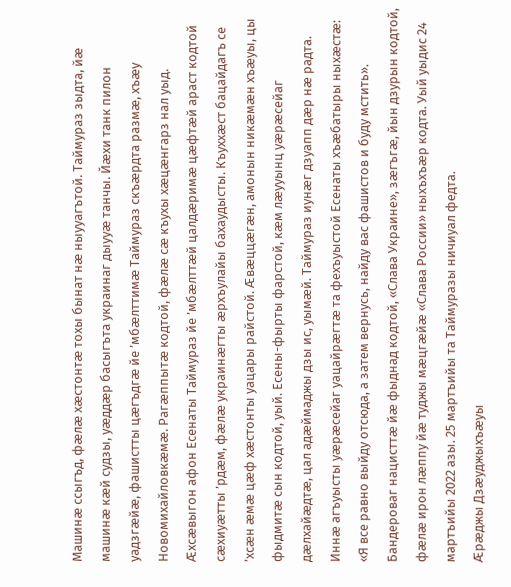Машинæ ссыгъд, фæлæ хæстонтæ тохы бынат нæ ныууагътой. Таймураз зыдта, йæ машинæ кæй судзы, уæддæр басыгъта украинаг дыууæ танчы. Йæхи танк пилон уадзгæйæ, фашистты цæгъдгæ йе ’мбæлттимæ Таймураз скъæрдта размæ, хъæу Новомихайловкæмæ. Рагæппытæ кодтой, фæлæ сæ къухы хæцæнгарз нал уыд. Æхсæвыгон афон Есенаты Таймураз йе ’мбæлттæй цалдæримæ цæфтæй араст кодтой сæхиуæтты ’рдæм, фæлæ украинæгты æрхъулайы бахаудысты. Къуххæст бацайдагъ се ’хсæн æмæ цæф хæстонты уацары райстой. Æвæццæгæн, амонын никæмæн хъæуы, цы фыдмитæ сын кодтой, уый. Есены-фырты фарстой, кæм лæууынц уæрæсейаг дæлхайæдтæ, цал адæймаджы дзы ис, уымæй. Таймураз иунæг дзуапп дæр нæ радта. Иннæ агъуысты уæрæсейаг уацайрæгтæ та фехъуыстой Есенаты хъæбатыры ныхæстæ: «Я все равно выйду отсюда, а затем вернусь, найду вас фашистов и буду мстить». Бандероваг нацисттæ йæ фыднад кодтой, «Слава Украине», зæгъгæ, йын дзурын кодтой, фæлæ ирон лæппу йæ туджы мæцгæйæ «Слава России» ныхъхъæр кодта. Уый уыдис 24 мартъийы 2022 азы. 25 мартъийы та Таймуразы ничиуал федта.
Æрæджы Дзæуджыхъæуы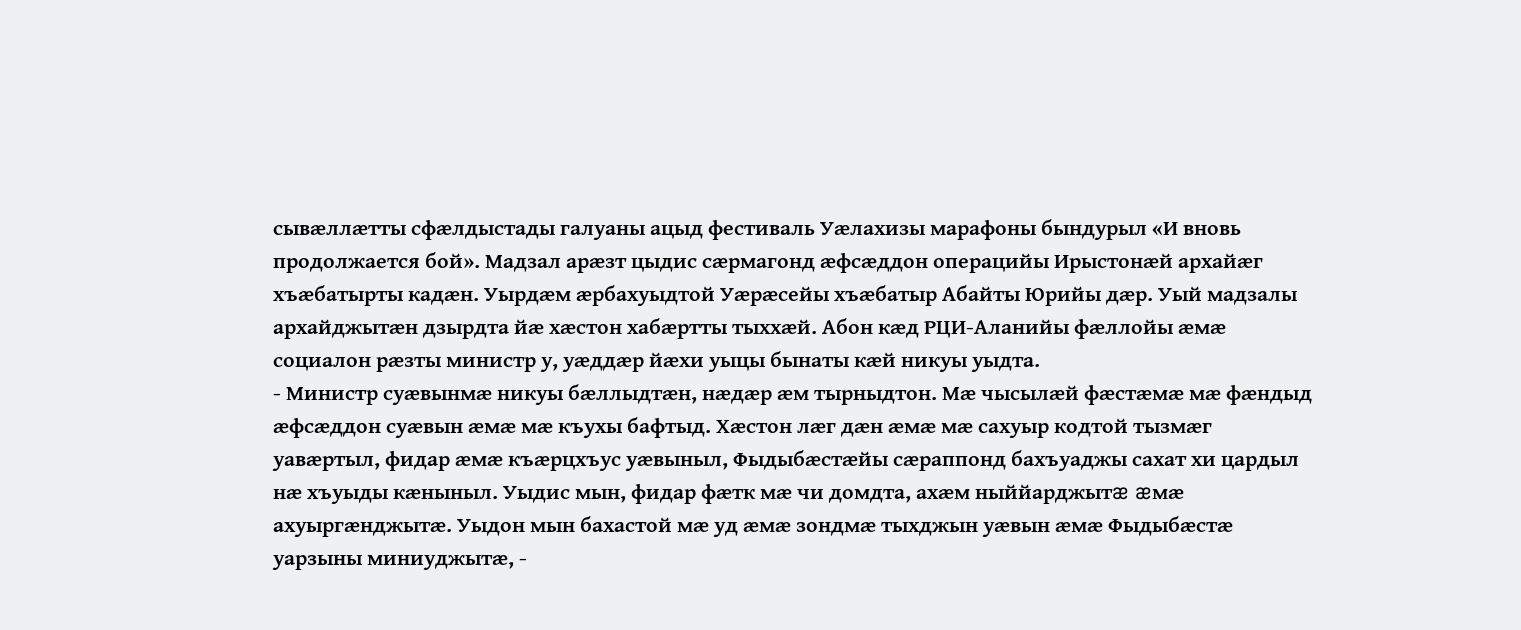сывæллæтты сфæлдыстады галуаны ацыд фестиваль Уæлахизы марафоны бындурыл «И вновь продолжается бой». Мадзал арæзт цыдис сæрмагонд æфсæддон операцийы Ирыстонæй архайæг хъæбатырты кадæн. Уырдæм æрбахуыдтой Уæрæсейы хъæбатыр Абайты Юрийы дæр. Уый мадзалы архайджытæн дзырдта йæ хæстон хабæртты тыххæй. Абон кæд РЦИ-Аланийы фæллойы æмæ социалон рæзты министр у, уæддæр йæхи уыцы бынаты кæй никуы уыдта.
- Министр суæвынмæ никуы бæллыдтæн, нæдæр æм тырныдтон. Мæ чысылæй фæстæмæ мæ фæндыд æфсæддон суæвын æмæ мæ къухы бафтыд. Хæстон лæг дæн æмæ мæ сахуыр кодтой тызмæг уавæртыл, фидар æмæ къæрцхъус уæвыныл, Фыдыбæстæйы сæраппонд бахъуаджы сахат хи цардыл нæ хъуыды кæныныл. Уыдис мын, фидар фæтк мæ чи домдта, ахæм ныййарджытæ æмæ ахуыргæнджытæ. Уыдон мын бахастой мæ уд æмæ зондмæ тыхджын уæвын æмæ Фыдыбæстæ уарзыны миниуджытæ, -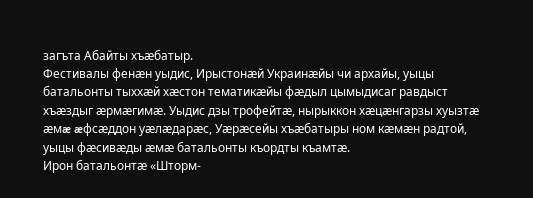загъта Абайты хъæбатыр.
Фестивалы фенæн уыдис, Ирыстонæй Украинæйы чи архайы, уыцы батальонты тыххæй хæстон тематикæйы фæдыл цымыдисаг равдыст хъæздыг æрмæгимæ. Уыдис дзы трофейтæ, нырыккон хæцæнгарзы хуызтæ æмæ æфсæддон уæлæдарæс, Уæрæсейы хъæбатыры ном кæмæн радтой, уыцы фæсивæды æмæ батальонты къордты къамтæ.
Ирон батальонтæ «Шторм-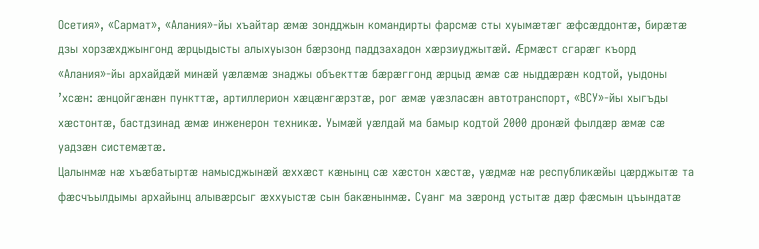Осетия», «Сармат», «Алания»-йы хъайтар æмæ зондджын командирты фарсмæ сты хуымæтæг æфсæддонтæ, бирæтæ дзы хорзæхджынгонд æрцыдысты алыхуызон бæрзонд паддзахадон хæрзиуджытæй. Æрмæст сгарæг къорд «Алания»-йы архайдæй минæй уæлæмæ знаджы объекттæ бæрæггонд æрцыд æмæ сæ ныддæрæн кодтой, уыдоны ’хсæн: æнцойгæнæн пункттæ, артиллерион хæцæнгæрзтæ, рог æмæ уæзласæн автотранспорт, «ВСУ»-йы хыгъды хæстонтæ, бастдзинад æмæ инженерон техникæ. Уымæй уæлдай ма бамыр кодтой 2000 дронæй фылдæр æмæ сæ уадзæн системæтæ.
Цалынмæ нæ хъæбатыртæ намысджынæй æххæст кæнынц сæ хæстон хæстæ, уæдмæ нæ республикæйы цæрджытæ та фæсчъылдымы архайынц алывæрсыг æххуыстæ сын бакæнынмæ. Суанг ма зæронд устытæ дæр фæсмын цъындатæ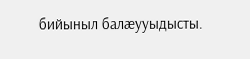бийыныл балæууыдысты.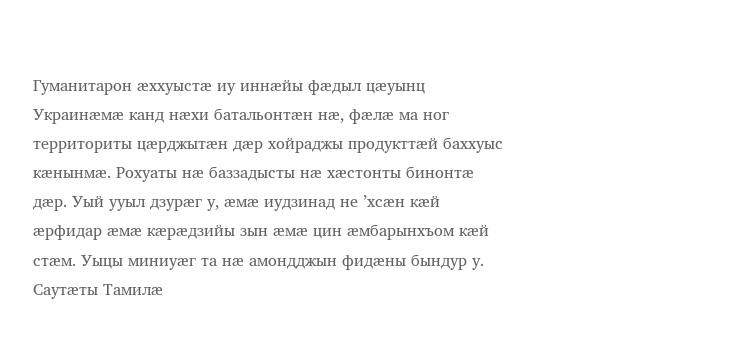Гуманитарон æххуыстæ иу иннæйы фæдыл цæуынц Украинæмæ канд нæхи батальонтæн нæ, фæлæ ма ног территориты цæрджытæн дæр хойраджы продукттæй баххуыс кæнынмæ. Рохуаты нæ баззадысты нæ хæстонты бинонтæ дæр. Уый ууыл дзурæг у, æмæ иудзинад не ’хсæн кæй æрфидар æмæ кæрæдзийы зын æмæ цин æмбарынхъом кæй стæм. Уыцы миниуæг та нæ амондджын фидæны бындур у.
Саутæты Тамилæ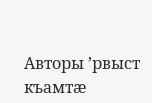Авторы ’рвыст къамтæ